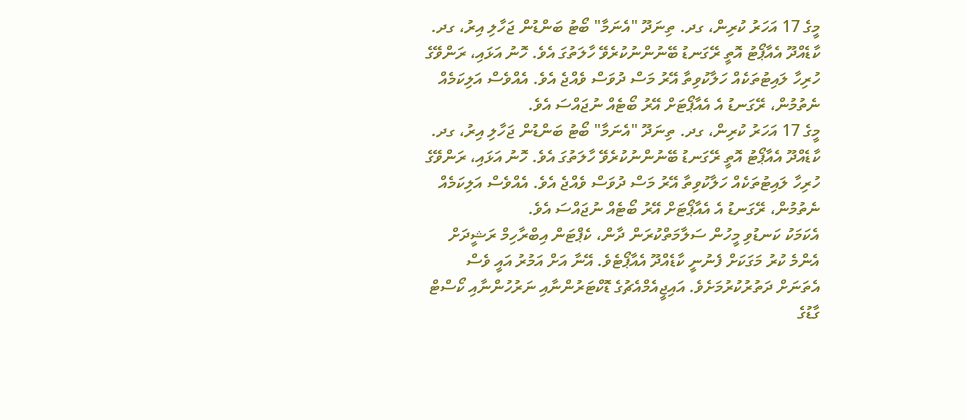މީގެ 17 އަހަރު ކުރިން، ގދ. ތިނަދޫ "އެނަމާ" ބޯޓު ބަންޑުން ޖަހާލި އިރު، ގދ. ކާޑެއްދޫ އެއާޕޯޓު އޮތީ ރޭގަނޑު ބޭނުންނުކުރެވޭ ހާލަތުގަ އެވެ. ހޮނު އަޅައި، ރަންވޭގެ ހުރިހާ ލައިޓުތަކެއް ހަލާކުވިތާ އޭރު މަސް ދުވަސް ވެއްޖެ އެވެ. އެއްވެސް އަލިކަމެއް ނެތުމުން، ރޭގަނޑު އެ އެއާޕޯޓަށް އޭރު ބޯޓެއް ނުޖައްސަ އެވެ.
މީގެ 17 އަހަރު ކުރިން، ގދ. ތިނަދޫ "އެނަމާ" ބޯޓު ބަންޑުން ޖަހާލި އިރު، ގދ. ކާޑެއްދޫ އެއާޕޯޓު އޮތީ ރޭގަނޑު ބޭނުންނުކުރެވޭ ހާލަތުގަ އެވެ. ހޮނު އަޅައި، ރަންވޭގެ ހުރިހާ ލައިޓުތަކެއް ހަލާކުވިތާ އޭރު މަސް ދުވަސް ވެއްޖެ އެވެ. އެއްވެސް އަލިކަމެއް ނެތުމުން، ރޭގަނޑު އެ އެއާޕޯޓަށް އޭރު ބޯޓެއް ނުޖައްސަ އެވެ.
އެކަމަކު ކަނޑުވި މީހުން ސަލާމަތްކުރަން ދާން، ކެޕްޓަން އިބްރާހިމް ރަޝީދަށް އެންމެ ކުރު މަގަކަށް ފެނުނީ ކާޑެއްދޫ އެއާޕޯޓެވެ. އޭނާ އަށް އަމުރު އައީ ވެސް އެތަނަށް ދަތުރުކުރުމަށެވެ. އައިޖީއެމްއެޗުގެ ޑޮކްޓަރުންނާއި ނަރުހުންނާއި ކޯސްޓް ގާޑުގެ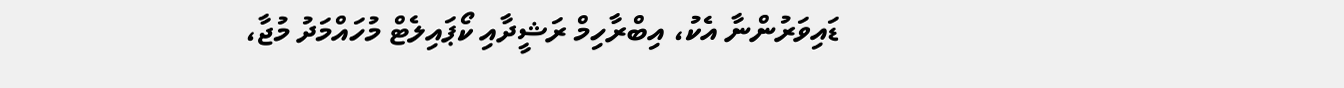ޑައިވަރުންނާ އެކު، އިބްރާހިމް ރަޝީދާއި ކޯޕައިލެޓް މުހައްމަދު މުޖާ،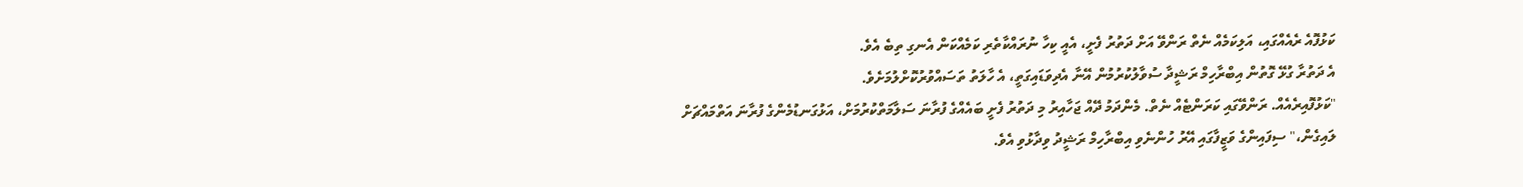ކަޅުފޮއެ ރެއެއްގައި، އަލިކަމެއް ނެތް ރަންވޭ އަށް ދަތުރު ފެށީ، އެއީ ކިހާ ނުރައްކާތެރި ކަމެއްކަން އެނގި ތިބެ އެވެ.
އެ ދަތުރާ ގުޅޭ ގޮތުން އިބްރާހިމް ރަޝީދާ ސުވާލުކުރުމުން އޭނާ އެދިވަޑައިގަތީ، އެ ހާލަތު ތަސައްވުރުކޮށްލުމަށެވެ.
"ކަޅުފޮއިރެއެއް. ރަންވޭގައި ކަރަންޓެއް ނެތް. މެންދަމު ދޭއް ޖަހާއިރު މި ދަތުރު ފެށީ ބައެއްގެ ފުރާނަ ސަލާމަތްކުރުމަށް، އަޅުގަނޑުމެންގެ ފުރާނަ އަތްމައްޗަށް ލައިގެން،" ސިފައިންގެ ވަޒީފާގައި އޭރު ހުންނެވި އިބްރާހިމް ރަޝީދު ވިދާޅުވި އެވެ.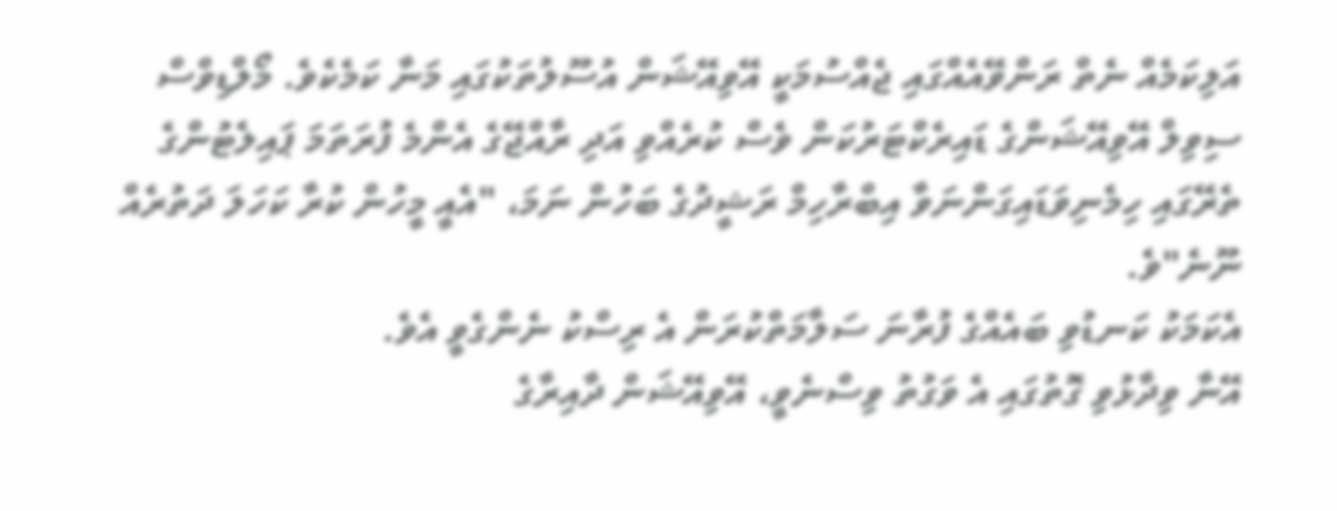އަލިކަމެއް ނެތް ރަންވޭއެއްގައި ޖެއްސުމަކީ އޭވިއޭޝަން އުސޫލުތަކުގައި މަނާ ކަމެކެވެ. މޯލްޑިވްސް ސިވިލް އޭވިއޭޝަންގެ ޑައިރެކްޓަރުކަން ވެސް ކުރެއްވި އަދި ރާއްޖޭގެ އެންމެ ފުރަތަމަ ޕައިލެޓުންގެ ތެރޭގައި ހިމެނިވަޑައިގަންނަވާ އިބްރާހިމް ރަޝީދުގެ ބަހުން ނަމަ، "އެއީ މީހުން ކުރާ ކަހަލަ ދަތުރެއް ނޫނެ"ވެ.
އެކަމަކު ކަނޑުވި ބައެއްގެ ފުރާނަ ސަލާމަތްކުރަން އެ ރިސްކު ނެންގެވީ އެވެ.
އޭނާ ވިދާޅުވި ގޮތުގައި އެ ވަގުތު ވިސްނެވީ، އޭވިއޭޝަން ދާއިރާގެ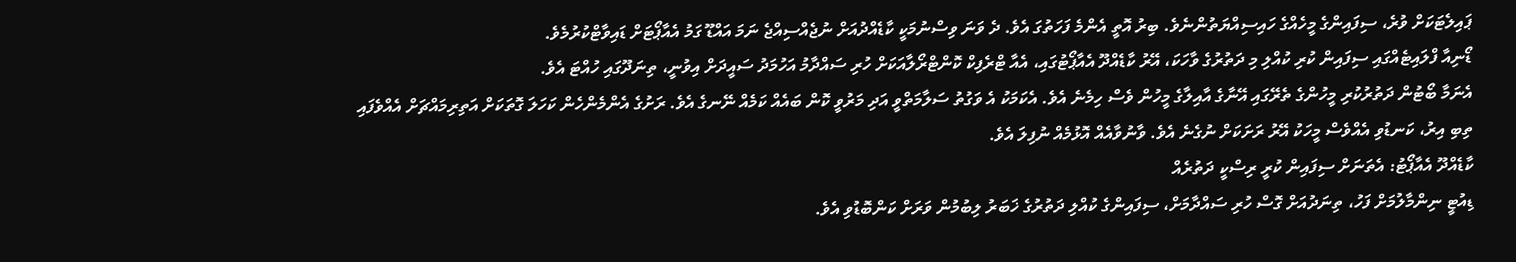ޕައިލެޓަކަށް ވުރެ، ސިފައިންގެ މީހެއްގެ ހައިސިއްޔަތުންނެވެ. ބިރު އޮތީ އެންމެ ފަހަތުގަ އެވެ. ދެ ވަނަ ވިސްނުމަކީ ކާޑެއްދުއަށް ނުޖެއްސިއްޖެ ނަމަ އައްޑޫ ގަމު އެއާޕޯޓަށް ޑައިވާޓްކުރުމެވެ.
ޑޯނިއާ ފްލައިޓެއްގައި ސިފައިން ކުރި ކުއްލި މި ދަތުރުގެ ވާހަކަ، އޭރު ކާޑެއްދޫ އެއާޕޯޓުގައި، އެއާ ޓްރެފިކް ކޮންޓްރޯލާއަކަށް ހުރި ސައްދާމު އަހުމަދު ސައީދަށް އިވުނީ، ތިނަދޫގައި ހުއްޓަ އެވެ.
އެނަމާ ބޯޓުން ދަތުރުކުރި މީހުންގެ ތެރޭގައި އޭނާގެ އާއިލާގެ މީހުން ވެސް ހިމެނެ އެވެ. އެކަމަކު އެ ވަގުތު ސަލާމަތްވީ އަދި މަރުވީ ކޮން ބައެއް ކަމެއް ނޭނގެ އެވެ. ރަށުގެ އެންމެންހެން ކަހަލަ ގޮތަކަށް އަތިރިމައްޗަށް އެއްވެފައި ތިބި އިރު، ކަނޑުވި އެއްވެސް މީހަކު އޭރު ރަށަކަށް ނުގެނެ އެވެ. ވާނުވާއެއް އޮޅުމެއް ނުފިލަ އެވެ.
ކާޑެއްދޫ އެއާޕޯޓު: އެތަނަށް ސިފައިން ކުރީ ރިސްކީ ދަތުރެއް
ޑިއުޓީ ނިންމާލުމަށް ފަހު، ތިނަދުއަށް ގޮސް ހުރި ސައްދާމަށް، ސިފައިންގެ ކުއްލި ދަތުރުގެ ޚަބަރު ލިބުމުން ވަރަށް ކަންބޮޑުވި އެވެ.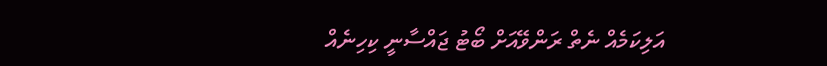އަލިކަމެއް ނެތް ރަންވޭއަށް ބޯޓު ޖައްސާނީ ކިހިނެއް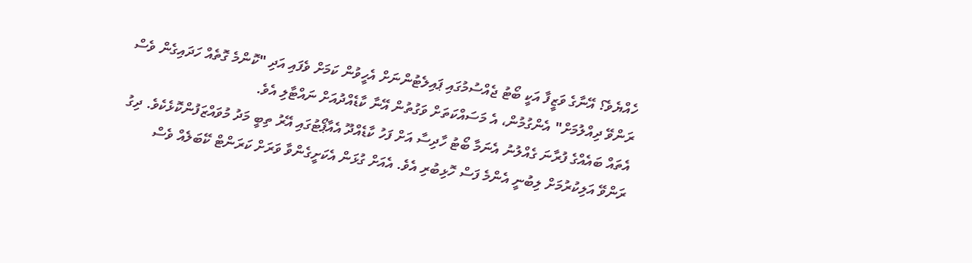ހެއްޔެވެ؟ އޭނާގެ ވަޒީފާ އަކީ ބޯޓު ޖެއްސުމުގައި ޕައިލެޓުންނަށް އެހީވުން ކަމަށް ވެފައި އަދި "ކޮންމެ ގޮތެއް ހަދައިގެން ވެސް ރަންވޭ ދިއްލުމަށް" އެންގުމުން، އެ މަސައްކަތަށް ވަގުތުން އޭނާ ކާޑެއްދުއަށް ނައްޓާލި އެވެ.
އެތައް ބައެއްގެ ފުރާނަ ގެއްލުނު އެނަމާ ބޯޓު ހާދިސާ އަށް ފަހު ކާޑެއްދޫ އެއާޕޯޓުގައި އޭރު ތިބީ މަދު މުވައްޒަފުންކޮޅެކެވެ. ދިގު ރަންވޭ އަލިކުރުމަށް ލިބުނީ އެންމެ ފަސް ހޮޅިބުރި އެވެ. އެއަށް ގުޅަން އެކަށީގެންވާ ވަރަށް ކަރަންޓް ކޭބަލެއް ވެސް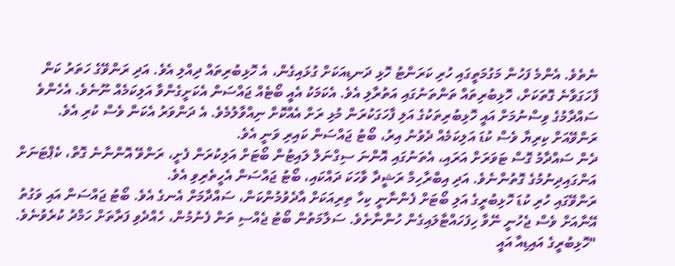ނެތެވެ. އެންމެ ފަހުން މަގުމަތީގައި ހުރި ކަރަންޓު ހޮޅި ދަނޑިއަކަށް ގުޅައިގެން، އެ ހޮޅިބުރިތައް ދިއްލި އެވެ. އަދި ރަންވޭގެ ހަތަރު ކަން ފާހަގަވާނެ ގޮތަކަށް، ހޮޅިބުރިތައް ތަންތަނުގައި އަތުރާލި އެވެ. އެކަމަކު އެއީ ބޯޓެއް ޖައްސަން އެކަށީގެންވާ އަލިކަމެއް ނޫނެވެ. އެހެންވެ ސައްދާމުގެ ވިސްނުމަށް އައީ ހޮޅިބުރިތަކުގެ އަލި ފާހަގަކުރަން މުޅި ރަށް އެއްކޮށް ނިއްވާލުމެވެ. އެ ދަންވަރު އެކަން ވެސް ކުރި އެވެ. ރަންވޭއަށް ކިރިޔާ ވެސް ކުޑަ އަލިކަމެއް ދެވުނު އިރު، ބޯޓު ޖައްސަން ކައިރި ވަނީ އެވެ.
ދެން ސައްދާމު ގޮސް ޓަވަރަށް އަރައި، އެތަނުގައި އޮންނަ ސިގްނަލް ލައިޓުން ބޯޓަށް އަލިކުރަން ފެށީ، ރަންވޭ އޮންނާނެ ގޮތް، ކެޕްޓަނަށް އަންގައިދިނުމުގެ ގޮތުންނެވެ. އަދި އިބްރާހިމް ރަޝީދާ ވާހަކަ ދައްކައި، ބޯޓު ޖައްސަން އެހީތެރިވި އެވެ.
ރަންވޭގައި ހުރި ކުޑަ ހޮޅިބުރީގެ އަލި ބޯޓަށް ފެންނާނީ ކިހާ ތިރިއަކަށް އާދެވުމުންކަން، ސައްދާމަށް އެނގެ އެވެ. ބޯޓު ޖައްސަން އައި ވަގުތު އޭނާއަށް ވެސް ޖެހުނީ ނޭވާ ހިފަހައްޓާލައިގެން ހުންނާށެވެ. ސަލާމަތުން ބޯޓު ޖެއްސި ތަން ފެނުމުން، ހެއްދެވި ފަރާތަށް ހަމްދު ކުރެވުނެވެ.
"ހޮޅިބުރީގެ އައިޑިއާ އައީ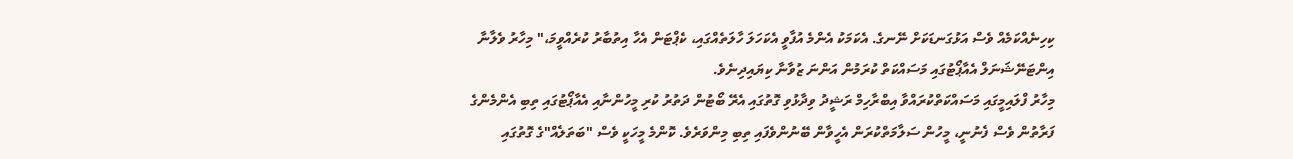ކިހިނެއްކަމެއް ވެސް އަޅުގަނޑަކަށް ނޭނގެ. އެކަމަކު އެންމެ އުފާވީ އެކަހަލަ ހާލަތެއްގައި، ކެޕްޓަން އެހާ އިތުބާރު ކުރެއްވީމަ،" މިހާރު ވެލާނާ އިންޓަނޭޝަނަލް އެއާޕޯޓުގައި މަސައްކަތް ކުރަމުން އަންނަ ޒުވާނާ ކިޔައިދިނެވެ.
މިހާރު ފްލައިމީގައި މަސައްކަތްކުރައްވާ އިބްރާހިމް ރަޝީދު ވިދާޅުވި ގޮތުގައި އެރޭ ބޯޓުން ދަތުރު ކުރި މީހުންނާއި އެއާޕޯޓުގައި ތިބި އެންމެންގެ ފަރާތުން ވެސް ފެނުނީ، މީހުން ސަލާމަތްކުރަން އެހީވާން ބޭނުންވެފައި ތިބި މިންވަރެވެ. ކޮންމެ މީހަކީ ވެސް "ބަތަލެއް"ގެ ގޮތުގައި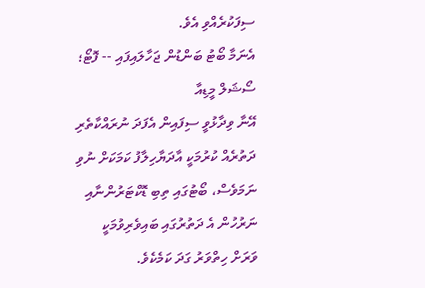ސިފަކުރެއްވި އެވެ.
އެނަމާ ބޯޓު ބަންޑުން ޖަހާލައިފައި -- ފޮޓޯ؛ ސޯޝަލް މީޑިއާ
އޭނާ ވިދާޅުވީ ސިފައިން އެފަދަ ނުރައްކާތެރި ދަތުރެއް ކުރުމަކީ އާދަޔާހިލާފު ކަމަކަށް ނުވި ނަމަވެސް، ބޯޓުގައި ތިބި ޑޮކްޓަރުންނާއި ނަރުހުން އެ ދަތުރުގައި ބައިވެރިވުމަކީ ވަރަށް ހިތްވަރު ގަދަ ކަމެކެވެ.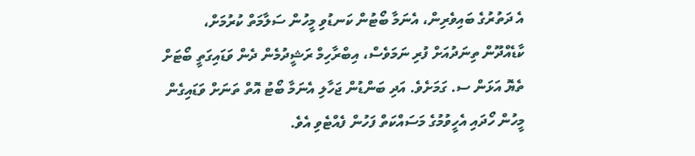އެ ދަތުރުގެ ބައިވެރިން، އެނަމާ ބޯޓުން ކަނޑުވި މީހުން ސަލާމަތް ކުރުމަށް، ކާޑެއްދޫން ތިނަދުއަށް ފުރި ނަމަވެސް، އިބްރާހިމް ރަޝީދުމެން ދެން ވަޑައިގަތީ ބޯޓަށް ތެޔޮ އަޅަން ސ. ގަމަށެވެ. އަދި ބަންޑުން ޖަހާލި އެނަމާ ބޯޓު އޮތް ތަނަށް ވަޑައިގެން މީހުން ހޯދައި އެހީވުމުގެ މަސައްކަތް ފަހުން ފެއްޓެވި އެވެ.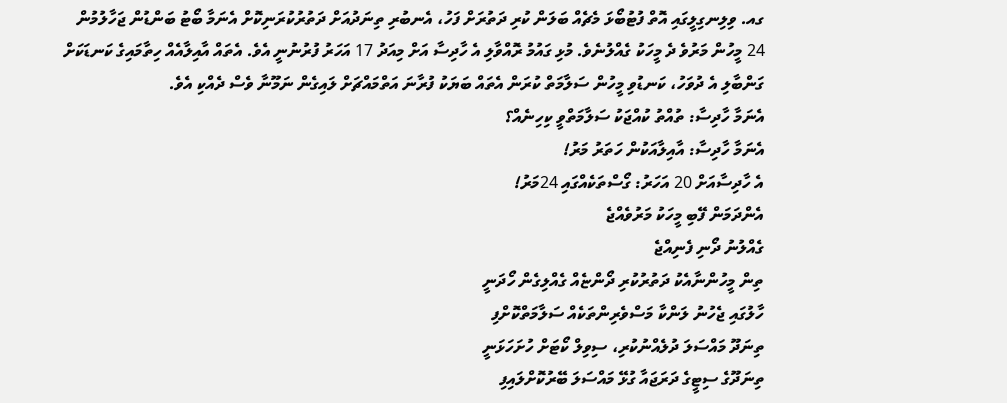ގއ. ވިލިނގިލީގައި އޮތް ފުޓުބޯޅަ މެޗެއް ބަލަން ކުރި ދަތުރަށް ފަހު، އެނބުރި ތިނަދުއަށް ދަތުރުކުރަނިކޮށް އެނަމާ ބޯޓު ބަންޑުން ޖަހާލުމުން 24 މީހުން މަރުވެ ދެ މީހަކު ގެއްލުނެވެ. މުޅި ގައުމު ރޮއްވާލި އެ ހާދިސާ އަށް މިއަދު 17 އަހަރު ފުރުނުނީ އެވެ. އެތައް އާއިލާއެއް ހިތާމައިގެ ކަނޑަކަށް ގަންބާލި އެ ދުވަހު، ކަނޑުވި މީހުން ސަލާމަތް ކުރަން އެތައް ބަޔަކު ފުރާނަ އަތްމައްޗަށް ލައިގެން ނަމޫނާ ވެސް ދެއްކި އެވެ.
އެނަމާ ހާދިސާ: ތުއްތު ކުއްޖަކު ސަލާމަތްވީ ކިހިނެއް؟
އެނަމާ ހާދިސާ: އާއިލާއަކުން ހަތަރު މަރު!
އެ ހާދިސާއަށް 20 އަހަރު: ގޯސްތަކެއްގައި 24މަރު!
އެންދަމަން ފޭބި މީހަކު މަރުވެއްޖެ
ގެއްލުނު ދޯނި ފެނިއްޖެ
ތިން މީހުންނާއެކު ދަތުރުކުރި ދޯންޏެއް ގެއްލިގެން ހޯދަނީ
ހާލުގައި ޖެހުނު ލަންކާ މަސްވެރިންތަކެއް ސަލާމަތްކޮށްފި
ތިނަދޫ މައްސަލަ ދުލެއްނުކުރި، ސިވިލް ކޯޓަށް ހުށަހަޅަނީ
ތިނަދޫގެ ސިޓީގެ ދަރަޖައާ ގުޅޭ މައްސަލަ ބޭރުކޮށްލައިފި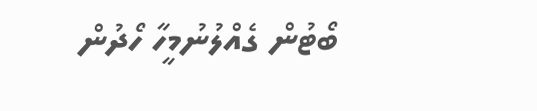ބޯޓުން ގެއްލުނުމީހާ ހޯދުން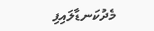މެދުކަނޑާލައިފި